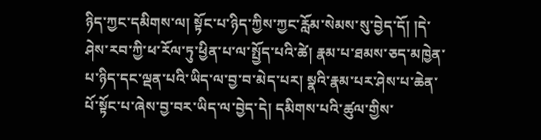ཉིད་ཀྱང་དམིགས་ལ། སྟོང་པ་ཉིད་ཀྱིས་ཀྱང་རློམ་སེམས་སུ་བྱེད་དོ། །དེ་ཤེས་རབ་ཀྱི་ཕ་རོལ་ཏུ་ཕྱིན་པ་ལ་སྤྱོད་པའི་ཚེ། རྣམ་པ་ཐམས་ཅད་མཁྱེན་པ་ཉིད་དང་ལྡན་པའི་ཡིད་ལ་བྱ་བ་མེད་པར། སྣའི་རྣམ་པར་ཤེས་པ་ཆེན་པོ་སྟོང་པ་ཞེས་བྱ་བར་ཡིད་ལ་བྱེད་དེ། དམིགས་པའི་ཚུལ་གྱིས་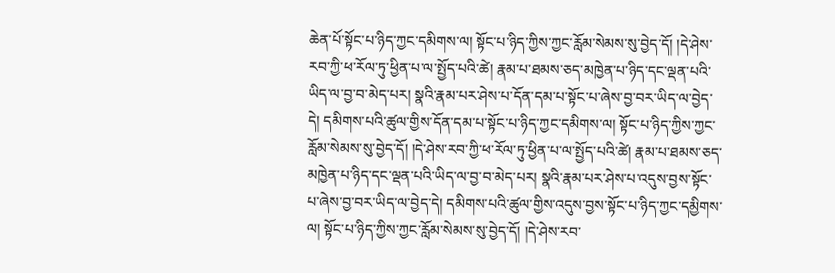ཆེན་པོ་སྟོང་པ་ཉིད་ཀྱང་དམིགས་ལ། སྟོང་པ་ཉིད་ཀྱིས་ཀྱང་རློམ་སེམས་སུ་བྱེད་དོ། །དེ་ཤེས་རབ་ཀྱི་ཕ་རོལ་ཏུ་ཕྱིན་པ་ལ་སྤྱོད་པའི་ཚེ། རྣམ་པ་ཐམས་ཅད་མཁྱེན་པ་ཉིད་དང་ལྡན་པའི་ཡིད་ལ་བྱ་བ་མེད་པར། སྣའི་རྣམ་པར་ཤེས་པ་དོན་དམ་པ་སྟོང་པ་ཞེས་བྱ་བར་ཡིད་ལ་བྱེད་དེ། དམིགས་པའི་ཚུལ་གྱིས་དོན་དམ་པ་སྟོང་པ་ཉིད་ཀྱང་དམིགས་ལ། སྟོང་པ་ཉིད་ཀྱིས་ཀྱང་རློམ་སེམས་སུ་བྱེད་དོ། །དེ་ཤེས་རབ་ཀྱི་ཕ་རོལ་ཏུ་ཕྱིན་པ་ལ་སྤྱོད་པའི་ཚེ། རྣམ་པ་ཐམས་ཅད་མཁྱེན་པ་ཉིད་དང་ལྡན་པའི་ཡིད་ལ་བྱ་བ་མེད་པར། སྣའི་རྣམ་པར་ཤེས་པ་འདུས་བྱས་སྟོང་པ་ཞེས་བྱ་བར་ཡིད་ལ་བྱེད་དེ། དམིགས་པའི་ཚུལ་གྱིས་འདུས་བྱས་སྟོང་པ་ཉིད་ཀྱང་དམྱིགས་ལ། སྟོང་པ་ཉིད་ཀྱིས་ཀྱང་རློམ་སེམས་སུ་བྱེད་དོ། །དེ་ཤེས་རབ་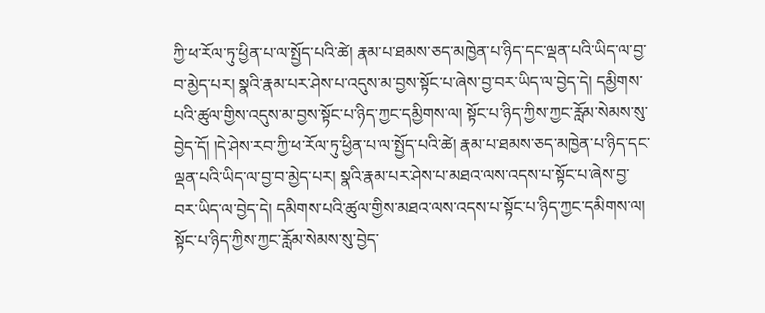ཀྱི་ཕ་རོལ་ཏུ་ཕྱིན་པ་ལ་སྤྱོད་པའི་ཚེ། རྣམ་པ་ཐམས་ཅད་མཁྱེན་པ་ཉིད་དང་ལྡན་པའི་ཡིད་ལ་བྱ་བ་མྱེད་པར། སྣའི་རྣམ་པར་ཤེས་པ་འདུས་མ་བྱས་སྟོང་པ་ཞེས་བྱ་བར་ཡིད་ལ་བྱེད་དེ། དམྱིགས་པའི་ཚུལ་གྱིས་འདུས་མ་བྱས་སྟོང་པ་ཉིད་ཀྱང་དམྱིགས་ལ། སྟོང་པ་ཉིད་ཀྱིས་ཀྱང་རློམ་སེམས་སུ་བྱེད་དོ། །དེ་ཤེས་རབ་ཀྱི་ཕ་རོལ་ཏུ་ཕྱིན་པ་ལ་སྤྱོད་པའི་ཚེ། རྣམ་པ་ཐམས་ཅད་མཁྱེན་པ་ཉིད་དང་ལྡན་པའི་ཡིད་ལ་བྱ་བ་མྱེད་པར། སྣའི་རྣམ་པར་ཤེས་པ་མཐའ་ལས་འདས་པ་སྟོང་པ་ཞེས་བྱ་བར་ཡིད་ལ་བྱེད་དེ། དམིགས་པའི་ཚུལ་གྱིས་མཐའ་ལས་འདས་པ་སྟོང་པ་ཉིད་ཀྱང་དམིགས་ལ། སྟོང་པ་ཉིད་ཀྱིས་ཀྱང་རློམ་སེམས་སུ་བྱེད་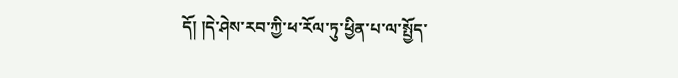དོ། །དེ་ཤེས་རབ་ཀྱི་ཕ་རོལ་ཏུ་ཕྱིན་པ་ལ་སྤྱོད་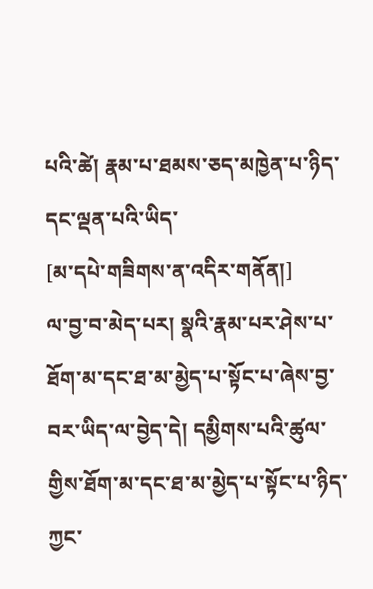པའི་ཚེ། རྣམ་པ་ཐམས་ཅད་མཁྱེན་པ་ཉིད་དང་ལྡན་པའི་ཡིད་
[མ་དཔེ་གཟིགས་ན་འདིར་གནོན།]
ལ་བྱ་བ་མེད་པར། སྣའི་རྣམ་པར་ཤེས་པ་ཐོག་མ་དང་ཐ་མ་མྱེད་པ་སྟོང་པ་ཞེས་བྱ་བར་ཡིད་ལ་བྱེད་དེ། དམྱིགས་པའི་ཚུལ་གྱིས་ཐོག་མ་དང་ཐ་མ་མྱེད་པ་སྟོང་པ་ཉིད་ཀྱང་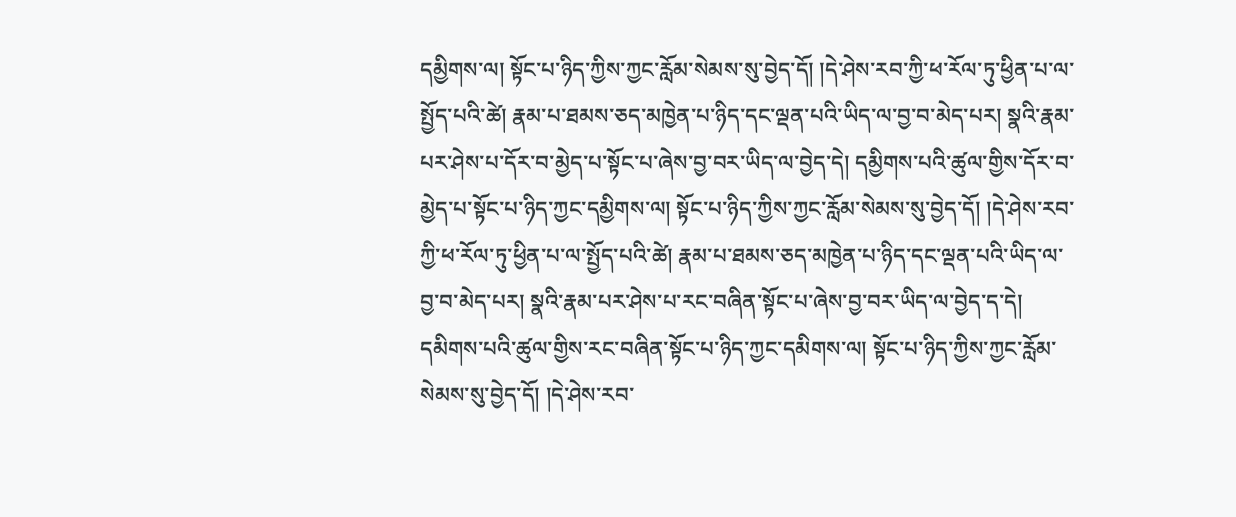དམྱིགས་ལ། སྟོང་པ་ཉིད་ཀྱིས་ཀྱང་རློམ་སེམས་སུ་བྱེད་དོ། །དེ་ཤེས་རབ་ཀྱི་ཕ་རོལ་ཏུ་ཕྱིན་པ་ལ་སྤྱོད་པའི་ཚེ། རྣམ་པ་ཐམས་ཅད་མཁྱེན་པ་ཉིད་དང་ལྡན་པའི་ཡིད་ལ་བྱ་བ་མེད་པར། སྣའི་རྣམ་པར་ཤེས་པ་དོར་བ་མྱེད་པ་སྟོང་པ་ཞེས་བྱ་བར་ཡིད་ལ་བྱེད་དེ། དམྱིགས་པའི་ཚུལ་གྱིས་དོར་བ་མྱེད་པ་སྟོང་པ་ཉིད་ཀྱང་དམྱིགས་ལ། སྟོང་པ་ཉིད་ཀྱིས་ཀྱང་རློམ་སེམས་སུ་བྱེད་དོ། །དེ་ཤེས་རབ་ཀྱི་ཕ་རོལ་ཏུ་ཕྱིན་པ་ལ་སྤྱོད་པའི་ཚེ། རྣམ་པ་ཐམས་ཅད་མཁྱེན་པ་ཉིད་དང་ལྡན་པའི་ཡིད་ལ་བྱ་བ་མེད་པར། སྣའི་རྣམ་པར་ཤེས་པ་རང་བཞིན་སྟོང་པ་ཞེས་བྱ་བར་ཡིད་ལ་བྱེད་ད་དེ། དམིགས་པའི་ཚུལ་གྱིས་རང་བཞིན་སྟོང་པ་ཉིད་ཀྱང་དམིགས་ལ། སྟོང་པ་ཉིད་ཀྱིས་ཀྱང་རློམ་སེམས་སུ་བྱེད་དོ། །དེ་ཤེས་རབ་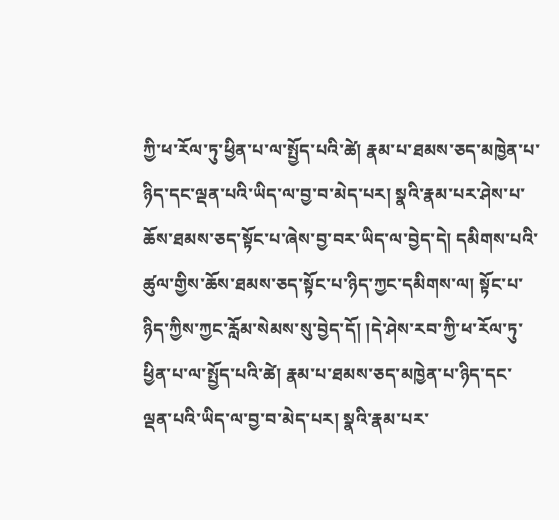ཀྱི་ཕ་རོལ་ཏུ་ཕྱིན་པ་ལ་སྤྱོད་པའི་ཚེ། རྣམ་པ་ཐམས་ཅད་མཁྱེན་པ་ཉིད་དང་ལྡན་པའི་ཡིད་ལ་བྱ་བ་མེད་པར། སྣའི་རྣམ་པར་ཤེས་པ་ཆོས་ཐམས་ཅད་སྟོང་པ་ཞེས་བྱ་བར་ཡིད་ལ་བྱེད་དེ། དམིགས་པའི་ཚུལ་གྱིས་ཆོས་ཐམས་ཅད་སྟོང་པ་ཉིད་ཀྱང་དམིགས་ལ། སྟོང་པ་ཉིད་ཀྱིས་ཀྱང་རློམ་སེམས་སུ་བྱེད་དོ། །དེ་ཤེས་རབ་ཀྱི་ཕ་རོལ་ཏུ་ཕྱིན་པ་ལ་སྤྱོད་པའི་ཚེ། རྣམ་པ་ཐམས་ཅད་མཁྱེན་པ་ཉིད་དང་ལྡན་པའི་ཡིད་ལ་བྱ་བ་མེད་པར། སྣའི་རྣམ་པར་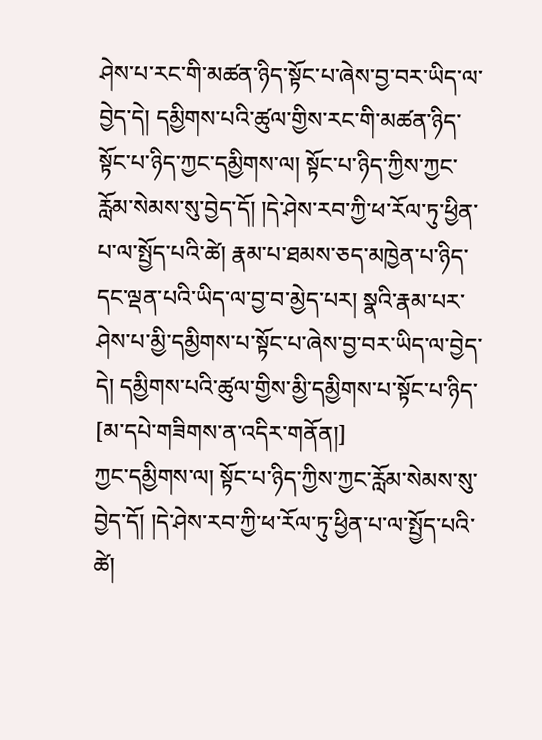ཤེས་པ་རང་གི་མཚན་ཉིད་སྟོང་པ་ཞེས་བྱ་བར་ཡིད་ལ་བྱེད་དེ། དམྱིགས་པའི་ཚུལ་གྱིས་རང་གི་མཚན་ཉིད་སྟོང་པ་ཉིད་ཀྱང་དམྱིགས་ལ། སྟོང་པ་ཉིད་ཀྱིས་ཀྱང་རློམ་སེམས་སུ་བྱེད་དོ། །དེ་ཤེས་རབ་ཀྱི་ཕ་རོལ་ཏུ་ཕྱིན་པ་ལ་སྤྱོད་པའི་ཚེ། རྣམ་པ་ཐམས་ཅད་མཁྱེན་པ་ཉིད་དང་ལྡན་པའི་ཡིད་ལ་བྱ་བ་མྱེད་པར། སྣའི་རྣམ་པར་ཤེས་པ་མྱི་དམྱིགས་པ་སྟོང་པ་ཞེས་བྱ་བར་ཡིད་ལ་བྱེད་དེ། དམྱིགས་པའི་ཚུལ་གྱིས་མྱི་དམྱིགས་པ་སྟོང་པ་ཉིད་
[མ་དཔེ་གཟིགས་ན་འདིར་གནོན།]
ཀྱང་དམྱིགས་ལ། སྟོང་པ་ཉིད་ཀྱིས་ཀྱང་རློམ་སེམས་སུ་བྱེད་དོ། །དེ་ཤེས་རབ་ཀྱི་ཕ་རོལ་ཏུ་ཕྱིན་པ་ལ་སྤྱོད་པའི་ཚེ།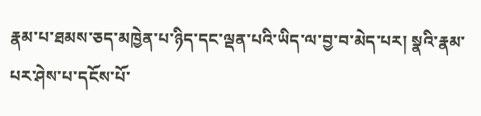རྣམ་པ་ཐམས་ཅད་མཁྱེན་པ་ཉིད་དང་ལྡན་པའི་ཡིད་ལ་བྱ་བ་མེད་པར། སྣའི་རྣམ་པར་ཤེས་པ་དངོས་པོ་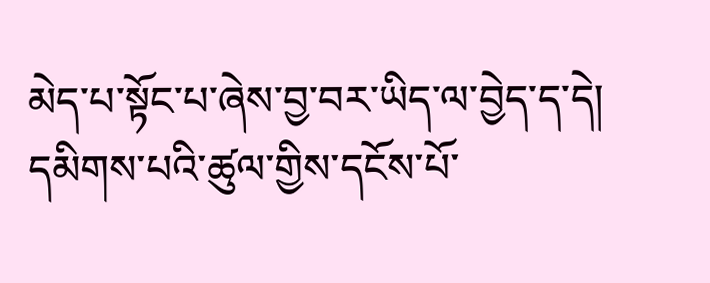མེད་པ་སྟོང་པ་ཞེས་བྱ་བར་ཡིད་ལ་བྱེད་ད་དེ། དམིགས་པའི་ཚུལ་གྱིས་དངོས་པོ་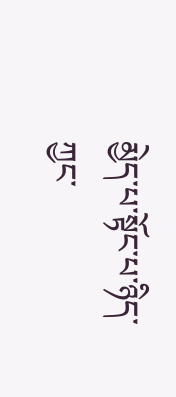མྱེད་པ་སྟོང་པ་ཉིད་ཀྱང་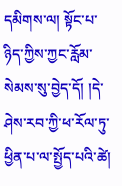དམིགས་ལ། སྟོང་པ་ཉིད་ཀྱིས་ཀྱང་རློམ་སེམས་སུ་བྱེད་དོ། །དེ་ཤེས་རབ་ཀྱི་ཕ་རོལ་ཏུ་ཕྱིན་པ་ལ་སྤྱོད་པའི་ཚེ།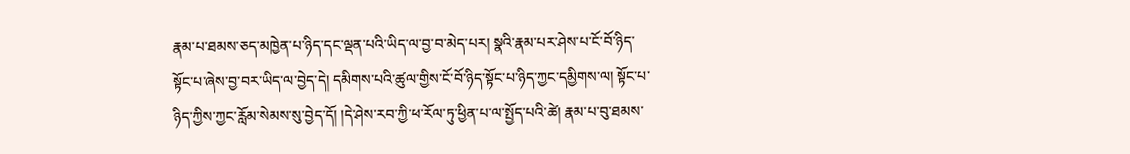རྣམ་པ་ཐམས་ཅད་མཁྱེན་པ་ཉིད་དང་ལྡན་པའི་ཡིད་ལ་བྱ་བ་མེད་པར། སྣའི་རྣམ་པར་ཤེས་པ་ངོ་བོ་ཉིད་སྟོང་པ་ཞེས་བྱ་བར་ཡིད་ལ་བྱེད་དེ། དམིགས་པའི་ཚུལ་གྱིས་ངོ་བོ་ཉིད་སྟོང་པ་ཉིད་ཀྱང་དམྱིགས་ལ། སྟོང་པ་ཉིད་ཀྱིས་ཀྱང་རློམ་སེམས་སུ་བྱེད་དོ། །དེ་ཤེས་རབ་ཀྱི་ཕ་རོལ་ཏུ་ཕྱིན་པ་ལ་སྤྱོད་པའི་ཚེ། རྣམ་པ་བུ་ཐམས་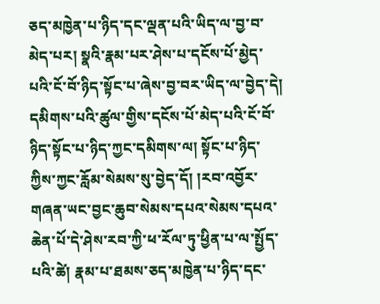ཅད་མཁྱེན་པ་ཉིད་དང་ལྡན་པའི་ཡིད་ལ་བྱ་བ་མེད་པར། སྣའི་རྣམ་པར་ཤེས་པ་དངོས་པོ་མྱེད་པའི་ངོ་བོ་ཉིད་སྟོང་པ་ཞེས་བྱ་བར་ཡིད་ལ་བྱེད་དེ། དམིགས་པའི་ཚུལ་གྱིས་དངོས་པོ་མེད་པའི་ངོ་བོ་ཉིད་སྟོང་པ་ཉིད་ཀྱང་དམིགས་ལ། སྟོང་པ་ཉིད་ཀྱིས་ཀྱང་རློམ་སེམས་སུ་བྱེད་དོ། །རབ་འབྱོར་གཞན་ཡང་བྱང་ཆུབ་སེམས་དཔའ་སེམས་དཔའ་ཆེན་པོ་དེ་ཤེས་རབ་ཀྱི་ཕ་རོལ་ཏུ་ཕྱིན་པ་ལ་སྤྱོད་པའི་ཚེ། རྣམ་པ་ཐམས་ཅད་མཁྱེན་པ་ཉིད་དང་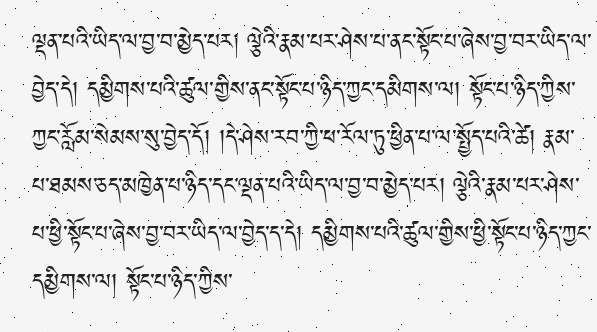ལྡན་པའི་ཡིད་ལ་བྱ་བ་མྱེད་པར། ལྕེའི་རྣམ་པར་ཤེས་པ་ནང་སྟོང་པ་ཞེས་བྱ་བར་ཡིད་ལ་བྱེད་དེ། དམྱིགས་པའི་ཚུལ་གྱིས་ནང་སྟོང་པ་ཉིད་ཀྱང་དམིགས་ལ། སྟོང་པ་ཉིད་ཀྱིས་ཀྱང་རློམ་སེམས་སུ་བྱེད་དོ། །དེ་ཤེས་རབ་ཀྱི་ཕ་རོལ་ཏུ་ཕྱིན་པ་ལ་སྤྱོད་པའི་ཚེ། རྣམ་པ་ཐམས་ཅད་མཁྱེན་པ་ཉིད་དང་ལྡན་པའི་ཡིད་ལ་བྱ་བ་མྱེད་པར། ལྕེའི་རྣམ་པར་ཤེས་པ་ཕྱི་སྟོང་པ་ཞེས་བྱ་བར་ཡིད་ལ་བྱེད་ད་དེ། དམྱིགས་པའི་ཚུལ་གྱིས་ཕྱི་སྟོང་པ་ཉིད་ཀྱང་དམྱིགས་ལ། སྟོང་པ་ཉིད་ཀྱིས་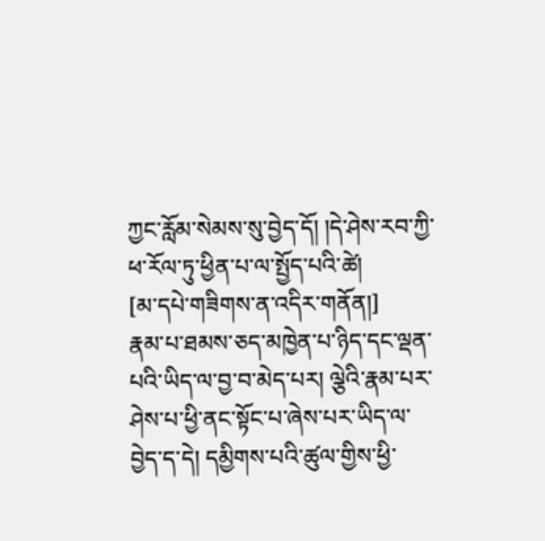ཀྱང་རློམ་སེམས་སུ་བྱེད་དོ། །དེ་ཤེས་རབ་ཀྱི་ཕ་རོལ་ཏུ་ཕྱིན་པ་ལ་སྤྱོད་པའི་ཚེ།
[མ་དཔེ་གཟིགས་ན་འདིར་གནོན།]
རྣམ་པ་ཐམས་ཅད་མཁྱེན་པ་ཉིད་དང་ལྡན་པའི་ཡིད་ལ་བྱ་བ་མེད་པར། ལྕེའི་རྣམ་པར་ཤེས་པ་ཕྱི་ནང་སྟོང་པ་ཞེས་པར་ཡིད་ལ་བྱེད་ད་དེ། དམྱིགས་པའི་ཚུལ་གྱིས་ཕྱི་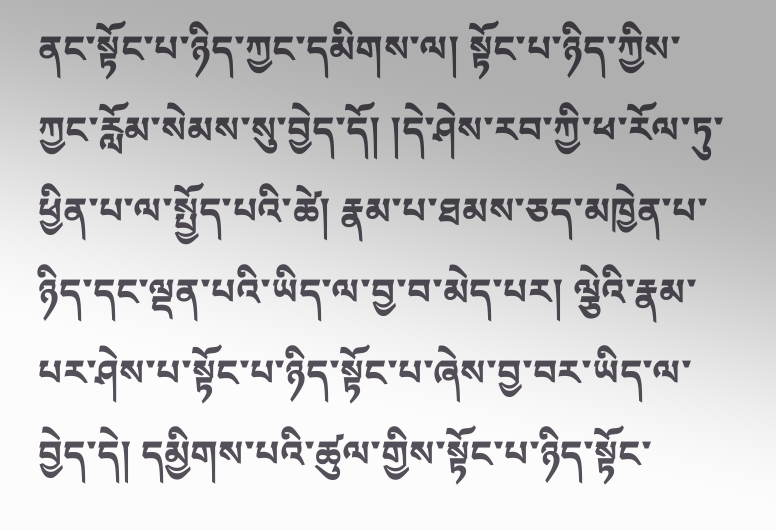ནང་སྟོང་པ་ཉིད་ཀྱང་དམིགས་ལ། སྟོང་པ་ཉིད་ཀྱིས་ཀྱང་རློམ་སེམས་སུ་བྱེད་དོ། །དེ་ཤེས་རབ་ཀྱི་ཕ་རོལ་ཏུ་ཕྱིན་པ་ལ་སྤྱོད་པའི་ཚེ། རྣམ་པ་ཐམས་ཅད་མཁྱེན་པ་ཉིད་དང་ལྡན་པའི་ཡིད་ལ་བྱ་བ་མེད་པར། ལྕེའི་རྣམ་པར་ཤེས་པ་སྟོང་པ་ཉིད་སྟོང་པ་ཞེས་བྱ་བར་ཡིད་ལ་བྱེད་དེ། དམྱིགས་པའི་ཚུལ་གྱིས་སྟོང་པ་ཉིད་སྟོང་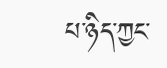པ་ཉིད་ཀྱང་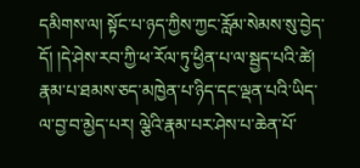དམིགས་ལ། སྟོང་པ་ཉད་ཀྱིས་ཀྱང་རློམ་སེམས་སུ་བྱེད་དོ། །དེ་ཤེས་རབ་ཀྱི་ཕ་རོལ་ཏུ་ཕྱིན་པ་ལ་སྦྱད་པའི་ཚེ། རྣམ་པ་ཐམས་ཅད་མཁྱེན་པ་ཉིད་དང་ལྡན་པའི་ཡིད་ལ་བྱ་བ་མྱེད་པར། ལྕེའི་རྣམ་པར་ཤེས་པ་ཆེན་པོ་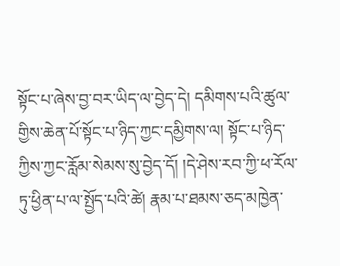སྟོང་པ་ཞེས་བྱ་བར་ཡིད་ལ་བྱེད་དེ། དམིགས་པའི་ཚུལ་གྱིས་ཆེན་པོ་སྟོང་པ་ཉིད་ཀྱང་དམྱིགས་ལ། སྟོང་པ་ཉིད་ཀྱིས་ཀྱང་རློམ་སེམས་སུ་བྱེད་དོ། །དེ་ཤེས་རབ་ཀྱི་ཕ་རོལ་ཏུ་ཕྱིན་པ་ལ་སྤྱོད་པའི་ཚེ། རྣམ་པ་ཐམས་ཅད་མཁྱེན་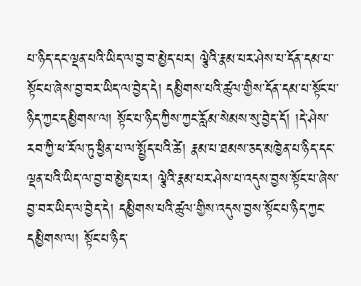པ་ཉིད་དང་ལྡན་པའི་ཡིད་ལ་བྱ་བ་མྱེད་པར། ལྕེའི་རྣམ་པར་ཤེས་པ་དོན་དམ་པ་སྟོང་པ་ཞེས་བྱ་བར་ཡིད་ལ་བྱེད་དེ། དམྱིགས་པའི་ཚུལ་གྱིས་དོན་དམ་པ་སྟོང་པ་ཉིད་ཀྱང་དམྱིགས་ལ། སྟོང་པ་ཉིད་ཀྱིས་ཀྱང་རློམ་སེམས་སུ་བྱེད་དོ། །དེ་ཤེས་རབ་ཀྱི་ཕ་རོལ་ཏུ་ཕྱིན་པ་ལ་སྤྱོད་པའི་ཚེ། རྣམ་པ་ཐམས་ཅད་མཁྱེན་པ་ཉིད་དང་ལྡན་པའི་ཡིད་ལ་བྱ་བ་མྱེད་པར། ལྕེའི་རྣམ་པར་ཤེས་པ་འདུས་བྱས་སྟོང་པ་ཞེས་བྱ་བར་ཡིད་ལ་བྱེད་དེ། དམྱིགས་པའི་ཚུལ་གྱིས་འདུས་བྱས་སྟོང་པ་ཉིད་ཀྱང་དམྱིགས་ལ། སྟོང་པ་ཉིད་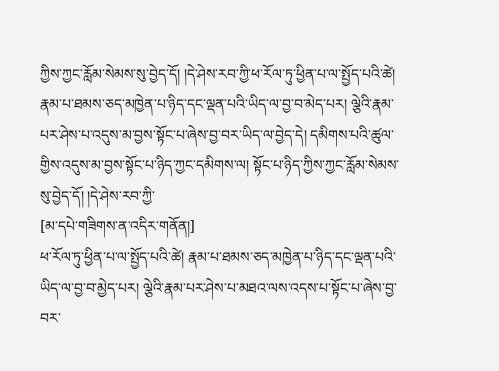ཀྱིས་ཀྱང་རློམ་སེམས་སུ་བྱེད་དོ། །དེ་ཤེས་རབ་ཀྱི་ཕ་རོལ་ཏུ་ཕྱིན་པ་ལ་སྤྱོད་པའི་ཚེ། རྣམ་པ་ཐམས་ཅད་མཁྱེན་པ་ཉིད་དང་ལྡན་པའི་ཡིད་ལ་བྱ་བ་མེད་པར། ལྕེའི་རྣམ་པར་ཤེས་པ་འདུས་མ་བྱས་སྟོང་པ་ཞེས་བྱ་བར་ཡིད་ལ་བྱེད་དེ། དམིགས་པའི་ཚུལ་གྱིས་འདུས་མ་བྱས་སྟོང་པ་ཉིད་ཀྱང་དམིགས་ལ། སྟོང་པ་ཉིད་ཀྱིས་ཀྱང་རློམ་སེམས་སུ་བྱེད་དོ། །དེ་ཤེས་རབ་ཀྱི་
[མ་དཔེ་གཟིགས་ན་འདིར་གནོན།]
ཕ་རོལ་ཏུ་ཕྱིན་པ་ལ་སྤྱོད་པའི་ཚེ། རྣམ་པ་ཐམས་ཅད་མཁྱེན་པ་ཉིད་དང་ལྡན་པའི་ཡིད་ལ་བྱ་བ་མྱེད་པར། ལྕེའི་རྣམ་པར་ཤེས་པ་མཐའ་ལས་འདས་པ་སྟོང་པ་ཞེས་བྱ་བར་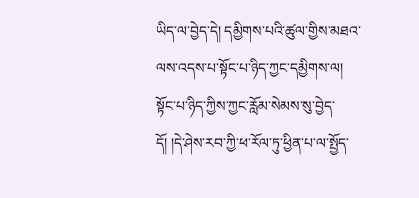ཡིད་ལ་བྱེད་དེ། དམྱིགས་པའི་ཚུལ་གྱིས་མཐའ་ལས་འདས་པ་སྟོང་པ་ཉིད་ཀྱང་དམྱིགས་ལ། སྟོང་པ་ཉིད་ཀྱིས་ཀྱང་རློམ་སེམས་སུ་བྱེད་དོ། །དེ་ཤེས་རབ་ཀྱི་ཕ་རོལ་ཏུ་ཕྱིན་པ་ལ་སྤྱོད་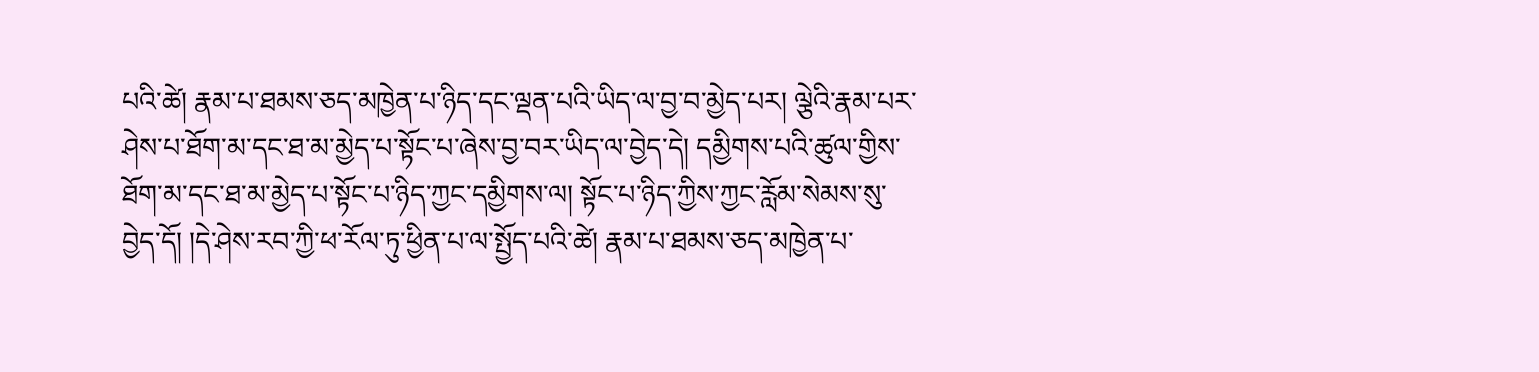པའི་ཚེ། རྣམ་པ་ཐམས་ཅད་མཁྱེན་པ་ཉིད་དང་ལྡན་པའི་ཡིད་ལ་བྱ་བ་མྱེད་པར། ལྕེའི་རྣམ་པར་ཤེས་པ་ཐོག་མ་དང་ཐ་མ་མྱེད་པ་སྟོང་པ་ཞེས་བྱ་བར་ཡིད་ལ་བྱེད་དེ། དམྱིགས་པའི་ཚུལ་གྱིས་ཐོག་མ་དང་ཐ་མ་མྱེད་པ་སྟོང་པ་ཉིད་ཀྱང་དམྱིགས་ལ། སྟོང་པ་ཉིད་ཀྱིས་ཀྱང་རློམ་སེམས་སུ་བྱེད་དོ། །དེ་ཤེས་རབ་ཀྱི་ཕ་རོལ་ཏུ་ཕྱིན་པ་ལ་སྤྱོད་པའི་ཚེ། རྣམ་པ་ཐམས་ཅད་མཁྱེན་པ་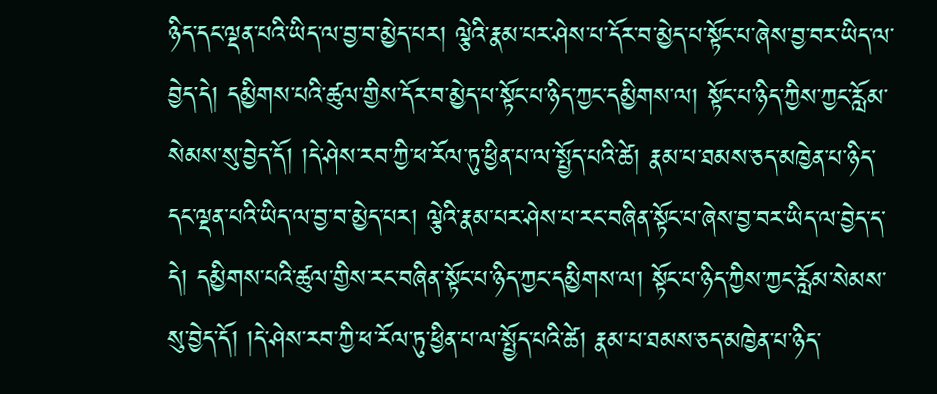ཉིད་དང་ལྡན་པའི་ཡིད་ལ་བྱ་བ་མྱེད་པར། ལྕེའི་རྣམ་པར་ཤེས་པ་དོར་བ་མྱེད་པ་སྟོང་པ་ཞེས་བྱ་བར་ཡིད་ལ་བྱེད་དེ། དམྱིགས་པའི་ཚུལ་གྱིས་དོར་བ་མྱེད་པ་སྟོང་པ་ཉིད་ཀྱང་དམྱིགས་ལ། སྟོང་པ་ཉིད་ཀྱིས་ཀྱང་རློམ་སེམས་སུ་བྱེད་དོ། །དེ་ཤེས་རབ་ཀྱི་ཕ་རོལ་ཏུ་ཕྱིན་པ་ལ་སྤྱོད་པའི་ཚེ། རྣམ་པ་ཐམས་ཅད་མཁྱེན་པ་ཉིད་དང་ལྡན་པའི་ཡིད་ལ་བྱ་བ་མྱེད་པར། ལྕེའི་རྣམ་པར་ཤེས་པ་རང་བཞིན་སྟོང་པ་ཞེས་བྱ་བར་ཡིད་ལ་བྱེད་ད་དེ། དམྱིགས་པའི་ཚུལ་གྱིས་རང་བཞིན་སྟོང་པ་ཉིད་ཀྱང་དམྱིགས་ལ། སྟོང་པ་ཉིད་ཀྱིས་ཀྱང་རློམ་སེམས་སུ་བྱེད་དོ། །དེ་ཤེས་རབ་ཀྱི་ཕ་རོལ་ཏུ་ཕྱིན་པ་ལ་སྤྱོད་པའི་ཚེ། རྣམ་པ་ཐམས་ཅད་མཁྱེན་པ་ཉིད་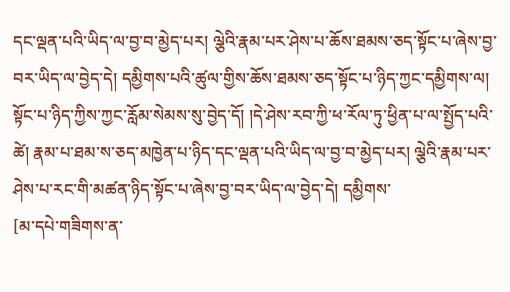དང་ལྡན་པའི་ཡིད་ལ་བྱ་བ་མྱེད་པར། ལྕེའི་རྣམ་པར་ཤེས་པ་ཆོས་ཐམས་ཅད་སྟོང་པ་ཞེས་བྱ་བར་ཡིད་ལ་བྱེད་དེ། དམྱིགས་པའི་ཚུལ་གྱིས་ཆོས་ཐམས་ཅད་སྟོང་པ་ཉིད་ཀྱང་དམྱིགས་ལ། སྟོང་པ་ཉིད་ཀྱིས་ཀྱང་རློམ་སེམས་སུ་བྱེད་དོ། །དེ་ཤེས་རབ་ཀྱི་ཕ་རོལ་ཏུ་ཕྱིན་པ་ལ་སྤྱོད་པའི་ཚེ། རྣམ་པ་ཐམ་ས་ཅད་མཁྱེན་པ་ཉིད་དང་ལྡན་པའི་ཡིད་ལ་བྱ་བ་མྱེད་པར། ལྕེའི་རྣམ་པར་ཤེས་པ་རང་གི་མཚན་ཉིད་སྟོང་པ་ཞེས་བྱ་བར་ཡིད་ལ་བྱེད་དེ། དམྱིགས་
[མ་དཔེ་གཟིགས་ན་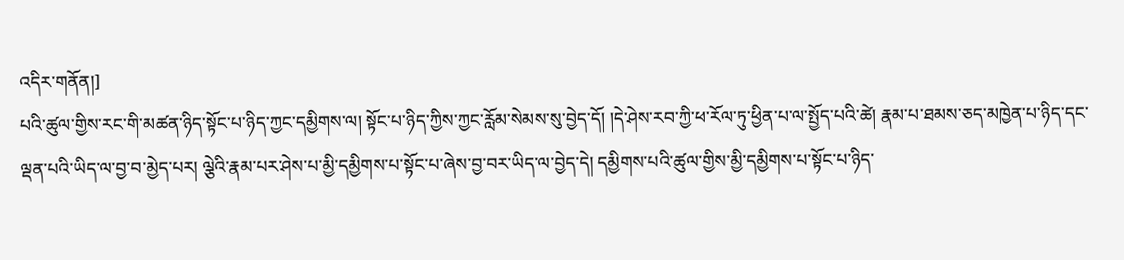འདིར་གནོན།]
པའི་ཚུལ་གྱིས་རང་གི་མཚན་ཉིད་སྟོང་པ་ཉིད་ཀྱང་དམྱིགས་ལ། སྟོང་པ་ཉིད་ཀྱིས་ཀྱང་རློམ་སེམས་སུ་བྱེད་དོ། །དེ་ཤེས་རབ་ཀྱི་ཕ་རོལ་ཏུ་ཕྱིན་པ་ལ་སྤྱོད་པའི་ཚེ། རྣམ་པ་ཐམས་ཅད་མཁྱེན་པ་ཉིད་དང་ལྡན་པའི་ཡིད་ལ་བྱ་བ་མྱེད་པར། ལྕེའི་རྣམ་པར་ཤེས་པ་མྱི་དམྱིགས་པ་སྟོང་པ་ཞེས་བྱ་བར་ཡིད་ལ་བྱེད་དེ། དམྱིགས་པའི་ཚུལ་གྱིས་མྱི་དམྱིགས་པ་སྟོང་པ་ཉིད་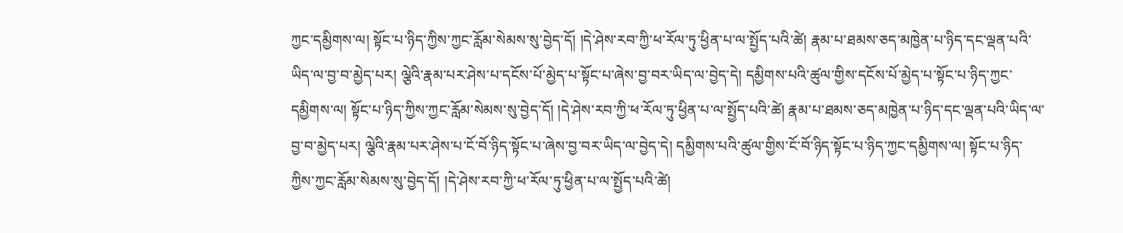ཀྱང་དམྱིགས་ལ། སྟོང་པ་ཉིད་ཀྱིས་ཀྱང་རློམ་སེམས་སུ་བྱེད་དོ། །དེ་ཤེས་རབ་ཀྱི་ཕ་རོལ་ཏུ་ཕྱིན་པ་ལ་སྤྱོད་པའི་ཚེ། རྣམ་པ་ཐམས་ཅད་མཁྱེན་པ་ཉིད་དང་ལྡན་པའི་ཡིད་ལ་བྱ་བ་མྱེད་པར། ལྕེའི་རྣམ་པར་ཤེས་པ་དངོས་པོ་མྱེད་པ་སྟོང་པ་ཞེས་བྱ་བར་ཡིད་ལ་བྱེད་དེ། དམྱིགས་པའི་ཚུལ་གྱིས་དངོས་པོ་མྱེད་པ་སྟོང་པ་ཉིད་ཀྱང་དམྱིགས་ལ། སྟོང་པ་ཉིད་ཀྱིས་ཀྱང་རློམ་སེམས་སུ་བྱེད་དོ། །དེ་ཤེས་རབ་ཀྱི་ཕ་རོལ་ཏུ་ཕྱིན་པ་ལ་སྤྱོད་པའི་ཚེ། རྣམ་པ་ཐམས་ཅད་མཁྱེན་པ་ཉིད་དང་ལྡན་པའི་ཡིད་ལ་བྱ་བ་མྱེད་པར། ལྕེའི་རྣམ་པར་ཤེས་པ་ངོ་བོ་ཉིད་སྟོང་པ་ཞེས་བྱ་བར་ཡིད་ལ་བྱེད་དེ། དམྱིགས་པའི་ཚུལ་གྱིས་ངོ་བོ་ཉིད་སྟོང་པ་ཉིད་ཀྱང་དམྱིགས་ལ། སྟོང་པ་ཉིད་ཀྱིས་ཀྱང་རློམ་སེམས་སུ་བྱེད་དོ། །དེ་ཤེས་རབ་ཀྱི་ཕ་རོལ་ཏུ་ཕྱིན་པ་ལ་སྤྱོད་པའི་ཚེ།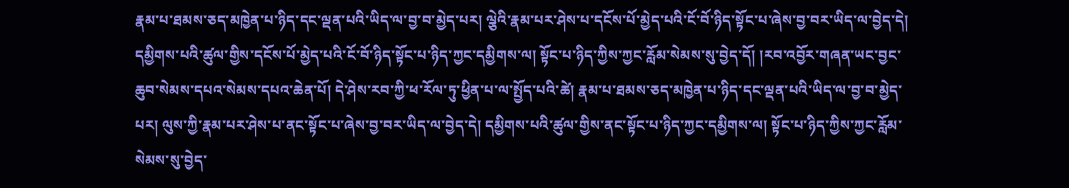རྣམ་པ་ཐམས་ཅད་མཁྱེན་པ་ཉིད་དང་ལྡན་པའི་ཡིད་ལ་བྱ་བ་མྱེད་པར། ལྕེའི་རྣམ་པར་ཤེས་པ་དངོས་པོ་མྱེད་པའི་ངོ་བོ་ཉིད་སྟོང་པ་ཞེས་བྱ་བར་ཡིད་ལ་བྱེད་དེ། དམྱིགས་པའི་ཚུལ་གྱིས་དངོས་པོ་མྱེད་པའི་ངོ་བོ་ཉིད་སྟོང་པ་ཉིད་ཀྱང་དམྱིགས་ལ། སྟོང་པ་ཉིད་ཀྱིས་ཀྱང་རློམ་སེམས་སུ་བྱེད་དོ། །རབ་འབྱོར་གཞན་ཡང་བྱང་ཆུབ་སེམས་དཔའ་སེམས་དཔའ་ཆེན་པོ། དེ་ཤེས་རབ་ཀྱི་ཕ་རོལ་ཏུ་ཕྱིན་པ་ལ་སྤྱོད་པའི་ཚེ། རྣམ་པ་ཐམས་ཅད་མཁྱེན་པ་ཉིད་དང་ལྡན་པའི་ཡིད་ལ་བྱ་བ་མྱེད་པར། ལུས་ཀྱི་རྣམ་པར་ཤེས་པ་ནང་སྟོང་པ་ཞེས་བྱ་བར་ཡིད་ལ་བྱེད་དེ། དམྱིགས་པའི་ཚུལ་གྱིས་ནང་སྟོང་པ་ཉིད་ཀྱང་དམྱིགས་ལ། སྟོང་པ་ཉིད་ཀྱིས་ཀྱང་རློམ་སེམས་སུ་བྱེད་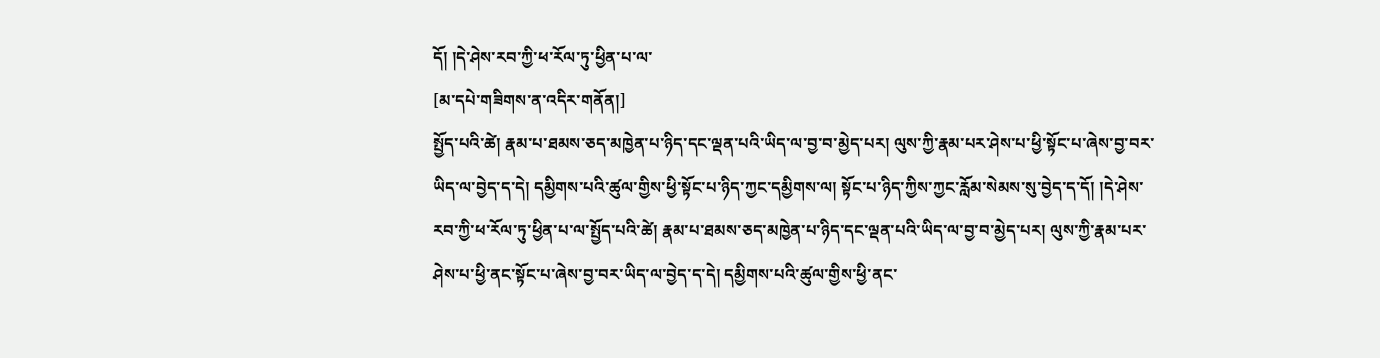དོ། །དེ་ཤེས་རབ་ཀྱི་ཕ་རོལ་ཏུ་ཕྱིན་པ་ལ་
[མ་དཔེ་གཟིགས་ན་འདིར་གནོན།]
སྤྱོད་པའི་ཚེ། རྣམ་པ་ཐམས་ཅད་མཁྱེན་པ་ཉིད་དང་ལྡན་པའི་ཡིད་ལ་བྱ་བ་མྱེད་པར། ལུས་ཀྱི་རྣམ་པར་ཤེས་པ་ཕྱི་སྟོང་པ་ཞེས་བྱ་བར་ཡིད་ལ་བྱེད་ད་དེ། དམྱིགས་པའི་ཚུལ་གྱིས་ཕྱི་སྟོང་པ་ཉིད་ཀྱང་དམྱིགས་ལ། སྟོང་པ་ཉིད་ཀྱིས་ཀྱང་རློམ་སེམས་སུ་བྱེད་ད་དོ། །དེ་ཤེས་རབ་ཀྱི་ཕ་རོལ་ཏུ་ཕྱིན་པ་ལ་སྤྱོད་པའི་ཚེ། རྣམ་པ་ཐམས་ཅད་མཁྱེན་པ་ཉིད་དང་ལྡན་པའི་ཡིད་ལ་བྱ་བ་མྱེད་པར། ལུས་ཀྱི་རྣམ་པར་ཤེས་པ་ཕྱི་ནང་སྟོང་པ་ཞེས་བྱ་བར་ཡིད་ལ་བྱེད་ད་དེ། དམྱིགས་པའི་ཚུལ་གྱིས་ཕྱི་ནང་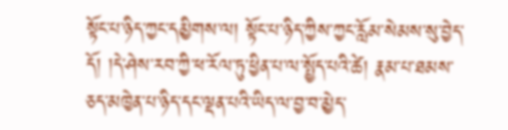སྟོང་པ་ཉིད་ཀྱང་དམྱིགས་ལ། སྟོང་པ་ཉིད་ཀྱིས་ཀྱང་རློམ་སེམས་སུ་བྱེད་དོ། །དེ་ཤེས་རབ་ཀྱི་ཕ་རོལ་ཏུ་ཕྱིན་པ་ལ་སྤྱོད་པའི་ཚེ། རྣམ་པ་ཐམས་ཅད་མཁྱེན་པ་ཉིད་དང་ལྡན་པའི་ཡིད་ལ་བྱ་བ་མྱེད་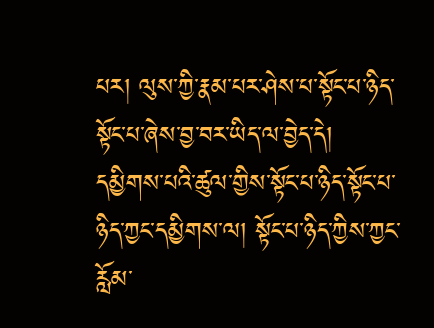པར། ལུས་ཀྱི་རྣམ་པར་ཤེས་པ་སྟོང་པ་ཉིད་སྟོང་པ་ཞེས་བྱ་བར་ཡིད་ལ་བྱེད་དེ། དམྱིགས་པའི་ཚུལ་གྱིས་སྟོང་པ་ཉིད་སྟོང་པ་ཉིད་ཀྱང་དམྱིགས་ལ། སྟོང་པ་ཉིད་ཀྱིས་ཀྱང་རློམ་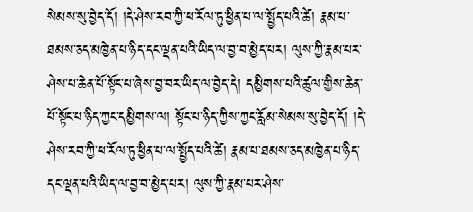སེམས་སུ་བྱེད་དོ། །དེ་ཤེས་རབ་ཀྱི་ཕ་རོལ་ཏུ་ཕྱིན་པ་ལ་སྤྱོད་པའི་ཚེ། རྣམ་པ་ཐམས་ཅད་མཁྱེན་པ་ཉིད་དང་ལྡན་པའི་ཡིད་ལ་བྱ་བ་མྱེད་པར། ལུས་ཀྱི་རྣམ་པར་ཤེས་པ་ཆེན་པོ་སྟོང་པ་ཞེས་བྱ་བར་ཡིད་ལ་བྱེད་དེ། དམྱིགས་པའི་ཚུལ་གྱིས་ཆེན་པོ་སྟོང་པ་ཉིད་ཀྱང་དམྱིགས་ལ། སྟོང་པ་ཉིད་ཀྱིས་ཀྱང་རློམ་སེམས་སུ་བྱེད་དོ། །དེ་ཤེས་རབ་ཀྱི་ཕ་རོལ་ཏུ་ཕྱིན་པ་ལ་སྤྱོད་པའི་ཚེ། རྣམ་པ་ཐམས་ཅད་མཁྱེན་པ་ཉིད་དང་ལྡན་པའི་ཡིད་ལ་བྱ་བ་མྱེད་པར། ལུས་ཀྱི་རྣམ་པར་ཤེས་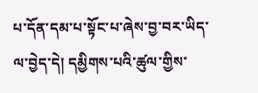པ་དོན་དམ་པ་སྟོང་པ་ཞེས་བྱ་བར་ཡིད་ལ་བྱེད་དེ། དམྱིགས་པའི་ཚུལ་གྱིས་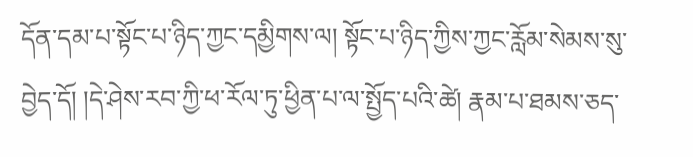དོན་དམ་པ་སྟོང་པ་ཉིད་ཀྱང་དམྱིགས་ལ། སྟོང་པ་ཉིད་ཀྱིས་ཀྱང་རློམ་སེམས་སུ་བྱེད་དོ། །དེ་ཤེས་རབ་ཀྱི་ཕ་རོལ་ཏུ་ཕྱིན་པ་ལ་སྤྱོད་པའི་ཚེ། རྣམ་པ་ཐམས་ཅད་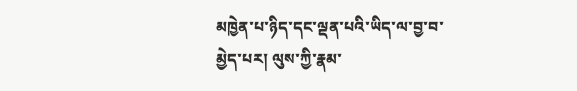མཁྱེན་པ་ཉིད་དང་ལྡན་པའི་ཡིད་ལ་བྱ་བ་མྱེད་པར། ལུས་ཀྱི་རྣམ་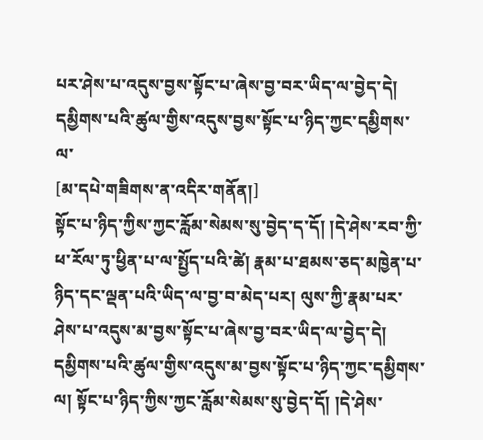པར་ཤེས་པ་འདུས་བྱས་སྟོང་པ་ཞེས་བྱ་བར་ཡིད་ལ་བྱེད་དེ། དམྱིགས་པའི་ཚུལ་གྱིས་འདུས་བྱས་སྟོང་པ་ཉིད་ཀྱང་དམྱིགས་ལ་
[མ་དཔེ་གཟིགས་ན་འདིར་གནོན།]
སྟོང་པ་ཉིད་ཀྱིས་ཀྱང་རློམ་སེམས་སུ་བྱེད་ད་དོ། །དེ་ཤེས་རབ་ཀྱི་ཕ་རོལ་ཏུ་ཕྱིན་པ་ལ་སྤྱོད་པའི་ཚེ། རྣམ་པ་ཐམས་ཅད་མཁྱེན་པ་ཉིད་དང་ལྡན་པའི་ཡིད་ལ་བྱ་བ་མེད་པར། ལུས་ཀྱི་རྣམ་པར་ཤེས་པ་འདུས་མ་བྱས་སྟོང་པ་ཞེས་བྱ་བར་ཡིད་ལ་བྱེད་དེ། དམྱིགས་པའི་ཚུལ་གྱིས་འདུས་མ་བྱས་སྟོང་པ་ཉིད་ཀྱང་དམྱིགས་ལ། སྟོང་པ་ཉིད་ཀྱིས་ཀྱང་རློམ་སེམས་སུ་བྱེད་དོ། །དེ་ཤེས་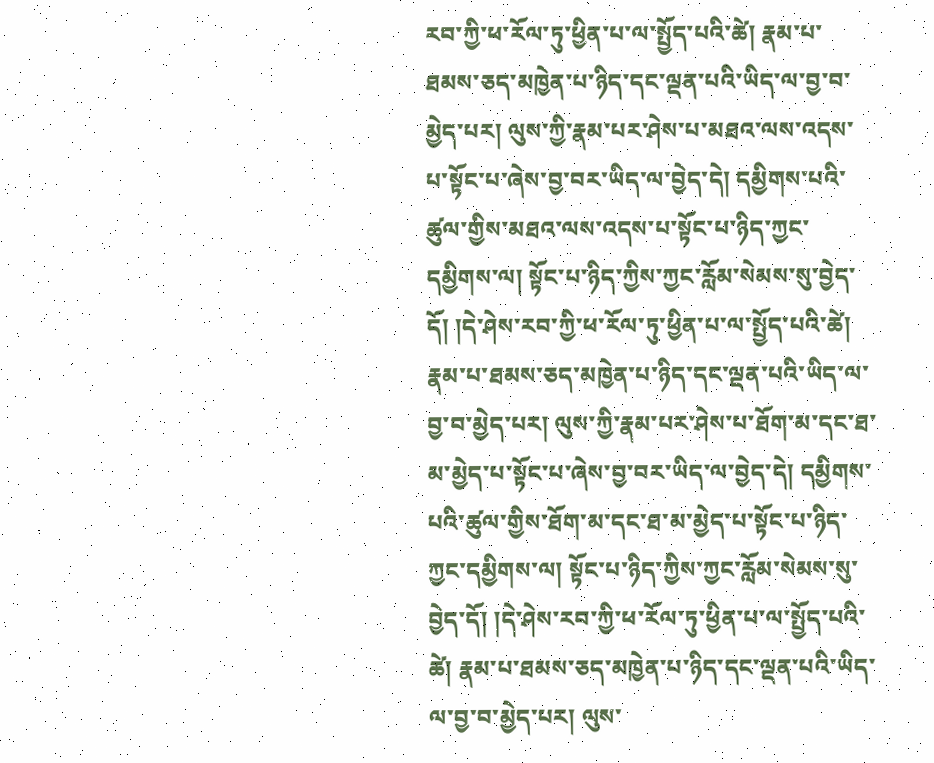རབ་ཀྱི་ཕ་རོལ་ཏུ་ཕྱིན་པ་ལ་སྤྱོད་པའི་ཚེ། རྣམ་པ་ཐམས་ཅད་མཁྱེན་པ་ཉིད་དང་ལྡན་པའི་ཡིད་ལ་བྱ་བ་མྱེད་པར། ལུས་ཀྱི་རྣམ་པར་ཤེས་པ་མཐའ་ལས་འདས་པ་སྟོང་པ་ཞེས་བྱ་བར་ཡིད་ལ་བྱེད་དེ། དམྱིགས་པའི་ཚུལ་གྱིས་མཐའ་ལས་འདས་པ་སྟོང་པ་ཉིད་ཀྱང་དམྱིགས་ལ། སྟོང་པ་ཉིད་ཀྱིས་ཀྱང་རློམ་སེམས་སུ་བྱེད་དོ། །དེ་ཤེས་རབ་ཀྱི་ཕ་རོལ་ཏུ་ཕྱིན་པ་ལ་སྤྱོད་པའི་ཚེ། རྣམ་པ་ཐམས་ཅད་མཁྱེན་པ་ཉིད་དང་ལྡན་པའི་ཡིད་ལ་བྱ་བ་མྱེད་པར། ལུས་ཀྱི་རྣམ་པར་ཤེས་པ་ཐོག་མ་དང་ཐ་མ་མྱེད་པ་སྟོང་པ་ཞེས་བྱ་བར་ཡིད་ལ་བྱེད་དེ། དམྱིགས་པའི་ཚུལ་གྱིས་ཐོག་མ་དང་ཐ་མ་མྱེད་པ་སྟོང་པ་ཉིད་ཀྱང་དམྱིགས་ལ། སྟོང་པ་ཉིད་ཀྱིས་ཀྱང་རློམ་སེམས་སུ་བྱེད་དོ། །དེ་ཤེས་རབ་ཀྱི་ཕ་རོལ་ཏུ་ཕྱིན་པ་ལ་སྤྱོད་པའི་ཚེ། རྣམ་པ་ཐམས་ཅད་མཁྱེན་པ་ཉིད་དང་ལྡན་པའི་ཡིད་ལ་བྱ་བ་མྱེད་པར། ལུས་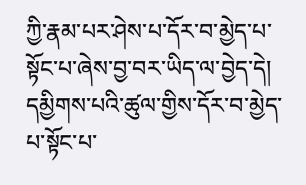ཀྱི་རྣམ་པར་ཤེས་པ་དོར་བ་མྱེད་པ་སྟོང་པ་ཞེས་བྱ་བར་ཡིད་ལ་བྱེད་དེ། དམྱིགས་པའི་ཚུལ་གྱིས་དོར་བ་མྱེད་པ་སྟོང་པ་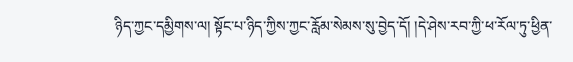ཉིད་ཀྱང་དམྱིགས་ལ། སྟོང་པ་ཉིད་ཀྱིས་ཀྱང་རློམ་སེམས་སུ་བྱེད་དོ། །དེ་ཤེས་རབ་ཀྱི་ཕ་རོལ་ཏུ་ཕྱིན་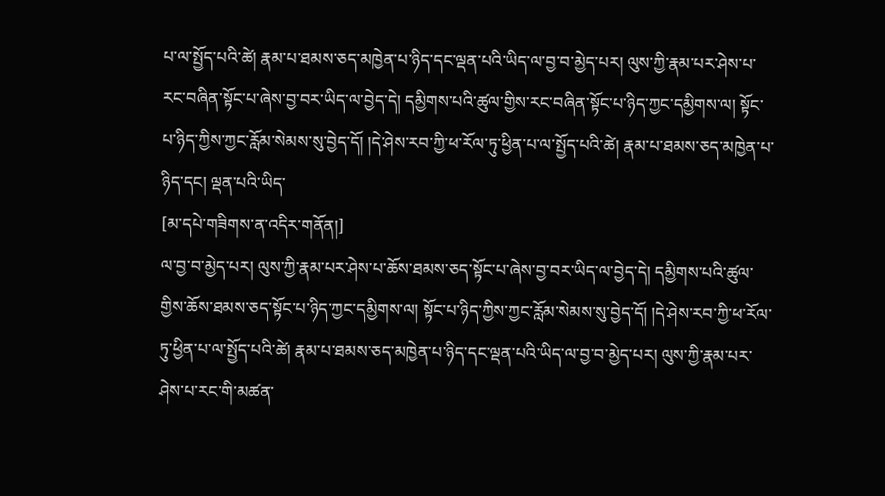པ་ལ་སྤྱོད་པའི་ཚེ། རྣམ་པ་ཐམས་ཅད་མཁྱེན་པ་ཉིད་དང་ལྡན་པའི་ཡིད་ལ་བྱ་བ་མྱེད་པར། ལུས་ཀྱི་རྣམ་པར་ཤེས་པ་རང་བཞིན་སྟོང་པ་ཞེས་བྱ་བར་ཡིད་ལ་བྱེད་དེ། དམྱིགས་པའི་ཚུལ་གྱིས་རང་བཞིན་སྟོང་པ་ཉིད་ཀྱང་དམྱིགས་ལ། སྟོང་པ་ཉིད་ཀྱིས་ཀྱང་རློམ་སེམས་སུ་བྱེད་དོ། །དེ་ཤེས་རབ་ཀྱི་ཕ་རོལ་ཏུ་ཕྱིན་པ་ལ་སྤྱོད་པའི་ཚེ། རྣམ་པ་ཐམས་ཅད་མཁྱེན་པ་ཉིད་དང། ལྡན་པའི་ཡིད་
[མ་དཔེ་གཟིགས་ན་འདིར་གནོན།]
ལ་བྱ་བ་མྱེད་པར། ལུས་ཀྱི་རྣམ་པར་ཤེས་པ་ཆོས་ཐམས་ཅད་སྟོང་པ་ཞེས་བྱ་བར་ཡིད་ལ་བྱེད་དེ། དམྱིགས་པའི་ཚུལ་གྱིས་ཆོས་ཐམས་ཅད་སྟོང་པ་ཉིད་ཀྱང་དམྱིགས་ལ། སྟོང་པ་ཉིད་ཀྱིས་ཀྱང་རློམ་སེམས་སུ་བྱེད་དོ། །དེ་ཤེས་རབ་ཀྱི་ཕ་རོལ་ཏུ་ཕྱིན་པ་ལ་སྤྱོད་པའི་ཚེ། རྣམ་པ་ཐམས་ཅད་མཁྱེན་པ་ཉིད་དང་ལྡན་པའི་ཡིད་ལ་བྱ་བ་མྱེད་པར། ལུས་ཀྱི་རྣམ་པར་ཤེས་པ་རང་གི་མཚན་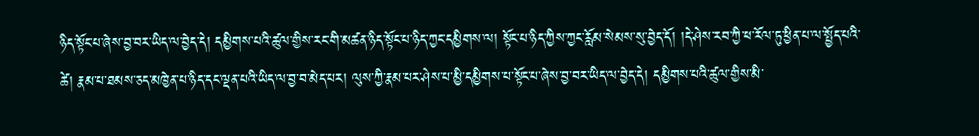ཉིད་སྟོང་པ་ཞེས་བྱ་བར་ཡིད་ལ་བྱེད་དེ། དམྱིགས་པའི་ཚུལ་གྱིས་རང་གི་མཚན་ཉིད་སྟོང་པ་ཉིད་ཀྱང་དམྱིགས་ལ། སྟོང་པ་ཉིད་ཀྱིས་ཀྱང་རློམ་སེམས་སུ་བྱེད་དོ། །དེ་ཤེས་རབ་ཀྱི་ཕ་རོལ་ཏུ་ཕྱིན་པ་ལ་སྤྱོད་པའི་ཚེ། རྣམ་པ་ཐམས་ཅད་མཁྱེན་པ་ཉིད་དང་ལྡན་པའི་ཡིད་ལ་བྱ་བ་མེད་པར། ལུས་ཀྱི་རྣམ་པར་ཤེས་པ་མྱི་དམྱིགས་པ་སྟོང་པ་ཞེས་བྱ་བར་ཡིད་ལ་བྱེད་དེ། དམྱིགས་པའི་ཚུལ་གྱིས་མི་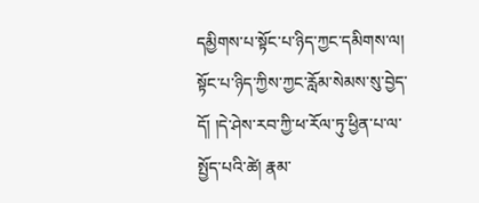དམྱིགས་པ་སྟོང་པ་ཉིད་ཀྱང་དམིགས་ལ། སྟོང་པ་ཉིད་ཀྱིས་ཀྱང་རློམ་སེམས་སུ་བྱེད་དོ། །དེ་ཤེས་རབ་ཀྱི་ཕ་རོལ་ཏུ་ཕྱིན་པ་ལ་སྤྱོད་པའི་ཚེ། རྣམ་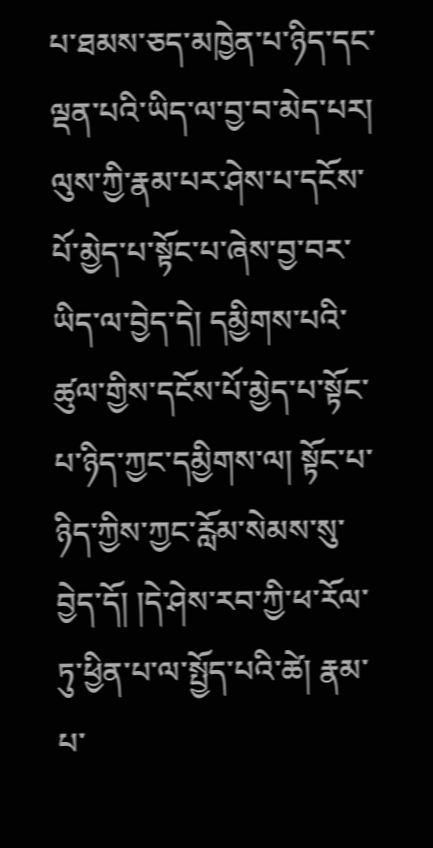པ་ཐམས་ཅད་མཁྱེན་པ་ཉིད་དང་ལྡན་པའི་ཡིད་ལ་བྱ་བ་མེད་པར། ལུས་ཀྱི་རྣམ་པར་ཤེས་པ་དངོས་པོ་མྱེད་པ་སྟོང་པ་ཞེས་བྱ་བར་ཡིད་ལ་བྱེད་དེ། དམྱིགས་པའི་ཚུལ་གྱིས་དངོས་པོ་མྱེད་པ་སྟོང་པ་ཉིད་ཀྱང་དམྱིགས་ལ། སྟོང་པ་ཉིད་ཀྱིས་ཀྱང་རློམ་སེམས་སུ་བྱེད་དོ། །དེ་ཤེས་རབ་ཀྱི་ཕ་རོལ་ཏུ་ཕྱིན་པ་ལ་སྤྱོད་པའི་ཚེ། རྣམ་པ་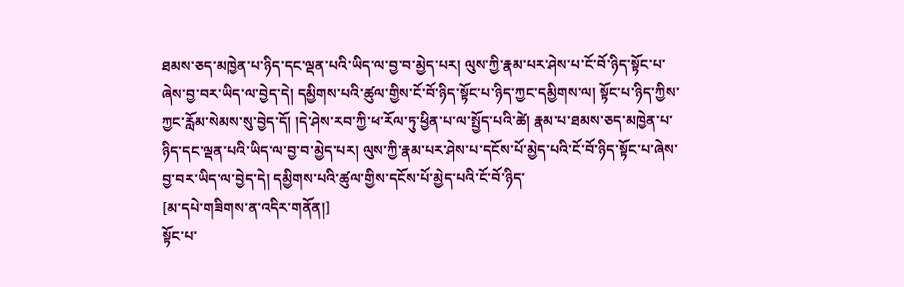ཐམས་ཅད་མཁྱེན་པ་ཉིད་དང་ལྡན་པའི་ཡིད་ལ་བྱ་བ་མྱེད་པར། ལུས་ཀྱི་རྣམ་པར་ཤེས་པ་ངོ་བོ་ཉིད་སྟོང་པ་ཞེས་བྱ་བར་ཡིད་ལ་བྱེད་དེ། དམྱིགས་པའི་ཚུལ་གྱིས་ངོ་བོ་ཉིད་སྟོང་པ་ཉིད་ཀྱང་དམྱིགས་ལ། སྟོང་པ་ཉིད་ཀྱིས་ཀྱང་རློམ་སེམས་སུ་བྱེད་དོ། །དེ་ཤེས་རབ་ཀྱི་ཕ་རོལ་ཏུ་ཕྱིན་པ་ལ་སྤྱོད་པའི་ཚེ། རྣམ་པ་ཐམས་ཅད་མཁྱེན་པ་ཉིད་དང་ལྡན་པའི་ཡིད་ལ་བྱ་བ་མྱེད་པར། ལུས་ཀྱི་རྣམ་པར་ཤེས་པ་དངོས་པོ་མྱེད་པའི་ངོ་བོ་ཉིད་སྟོང་པ་ཞེས་བྱ་བར་ཡིད་ལ་བྱེད་དེ། དམྱིགས་པའི་ཚུལ་གྱིས་དངོས་པོ་མྱེད་པའི་ངོ་བོ་ཉིད་
[མ་དཔེ་གཟིགས་ན་འདིར་གནོན།]
སྟོང་པ་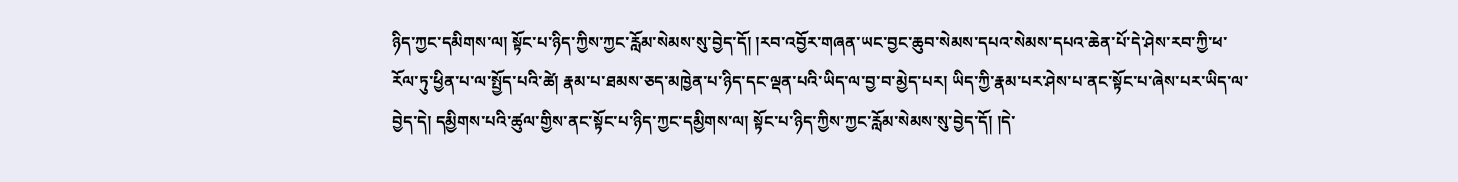ཉིད་ཀྱང་དམིགས་ལ། སྟོང་པ་ཉིད་ཀྱིས་ཀྱང་རློམ་སེམས་སུ་བྱེད་དོ། །རབ་འབྱོར་གཞན་ཡང་བྱང་ཆུབ་སེམས་དཔའ་སེམས་དཔའ་ཆེན་པོ་དེ་ཤེས་རབ་ཀྱི་ཕ་རོལ་ཏུ་ཕྱིན་པ་ལ་སྤྱོད་པའི་ཚེ། རྣམ་པ་ཐམས་ཅད་མཁྱེན་པ་ཉིད་དང་ལྡན་པའི་ཡིད་ལ་བྱ་བ་མྱེད་པར། ཡིད་ཀྱི་རྣམ་པར་ཤེས་པ་ནང་སྟོང་པ་ཞེས་པར་ཡིད་ལ་བྱེད་དེ། དམྱིགས་པའི་ཚུལ་གྱིས་ནང་སྟོང་པ་ཉིད་ཀྱང་དམྱིགས་ལ། སྟོང་པ་ཉིད་ཀྱིས་ཀྱང་རློམ་སེམས་སུ་བྱེད་དོ། །དེ་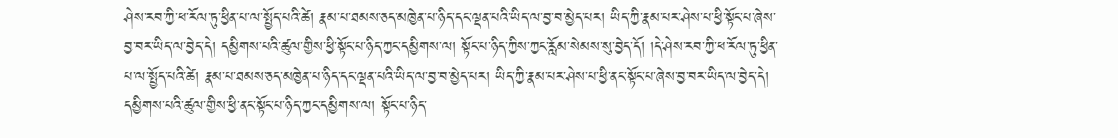ཤེས་རབ་ཀྱི་ཕ་རོལ་ཏུ་ཕྱིན་པ་ལ་སྤྱོད་པའི་ཚེ། རྣམ་པ་ཐམས་ཅད་མཁྱེན་པ་ཉིད་དང་ལྡན་པའི་ཡིད་ལ་བྱ་བ་མྱེད་པར། ཡིད་ཀྱི་རྣམ་པར་ཤེས་པ་ཕྱི་སྟོང་པ་ཞེས་བྱ་བར་ཡིད་ལ་བྱེད་དེ། དམྱིགས་པའི་ཚུལ་གྱིས་ཕྱི་སྟོང་པ་ཉིད་ཀྱང་དམྱིགས་ལ། སྟོང་པ་ཉིད་ཀྱིས་ཀྱང་རློམ་སེམས་སུ་བྱེད་དོ། །དེ་ཤེས་རབ་ཀྱི་ཕ་རོལ་ཏུ་ཕྱིན་པ་ལ་སྤྱོད་པའི་ཚེ། རྣམ་པ་ཐམས་ཅད་མཁྱེན་པ་ཉིད་དང་ལྡན་པའི་ཡིད་ལ་བྱ་བ་མྱེད་པར། ཡིད་ཀྱི་རྣམ་པར་ཤེས་པ་ཕྱི་ནང་སྟོང་པ་ཞེས་བྱ་བར་ཡིད་ལ་བྱེད་དེ། དམྱིགས་པའི་ཚུལ་གྱིས་ཕྱི་ནང་སྟོང་པ་ཉིད་ཀྱང་དམྱིགས་ལ། སྟོང་པ་ཉིད་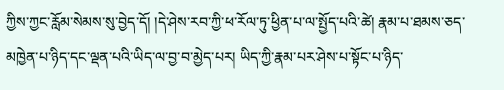ཀྱིས་ཀྱང་རློམ་སེམས་སུ་བྱེད་དོ། །དེ་ཤེས་རབ་ཀྱི་ཕ་རོལ་ཏུ་ཕྱིན་པ་ལ་སྤྱོད་པའི་ཚེ། རྣམ་པ་ཐམས་ཅད་མཁྱེན་པ་ཉིད་དང་ལྡན་པའི་ཡིད་ལ་བྱ་བ་མྱེད་པར། ཡིད་ཀྱི་རྣམ་པར་ཤེས་པ་སྟོང་པ་ཉིད་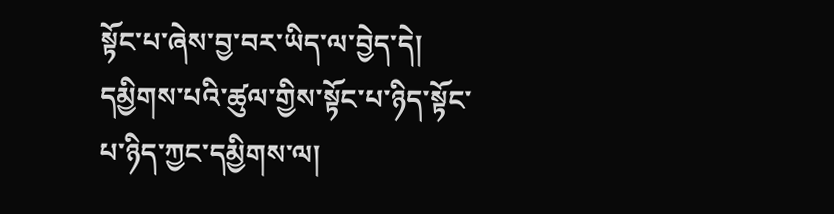སྟོང་པ་ཞེས་བྱ་བར་ཡིད་ལ་བྱེད་དེ། དམྱིགས་པའི་ཚུལ་གྱིས་སྟོང་པ་ཉིད་སྟོང་པ་ཉིད་ཀྱང་དམྱིགས་ལ།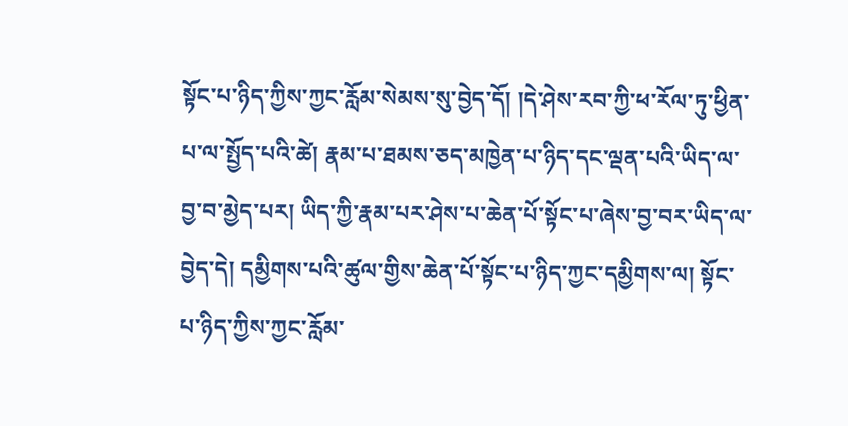སྟོང་པ་ཉིད་ཀྱིས་ཀྱང་རློམ་སེམས་སུ་བྱེད་དོ། །དེ་ཤེས་རབ་ཀྱི་ཕ་རོལ་ཏུ་ཕྱིན་པ་ལ་སྤྱོད་པའི་ཚེ། རྣམ་པ་ཐམས་ཅད་མཁྱེན་པ་ཉིད་དང་ལྡན་པའི་ཡིད་ལ་བྱ་བ་མྱེད་པར། ཡིད་ཀྱི་རྣམ་པར་ཤེས་པ་ཆེན་པོ་སྟོང་པ་ཞེས་བྱ་བར་ཡིད་ལ་བྱེད་དེ། དམྱིགས་པའི་ཚུལ་གྱིས་ཆེན་པོ་སྟོང་པ་ཉིད་ཀྱང་དམྱིགས་ལ། སྟོང་པ་ཉིད་ཀྱིས་ཀྱང་རློམ་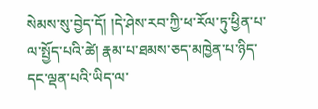སེམས་སུ་བྱེད་དོ། །དེ་ཤེས་རབ་ཀྱི་ཕ་རོལ་ཏུ་ཕྱིན་པ་ལ་སྤྱོད་པའི་ཚེ། རྣམ་པ་ཐམས་ཅད་མཁྱེན་པ་ཉིད་དང་ལྡན་པའི་ཡིད་ལ་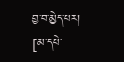བྱ་བ་མྱེད་པར།
[མ་དཔེ་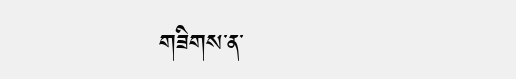གཟིགས་ན་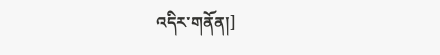འདིར་གནོན།]